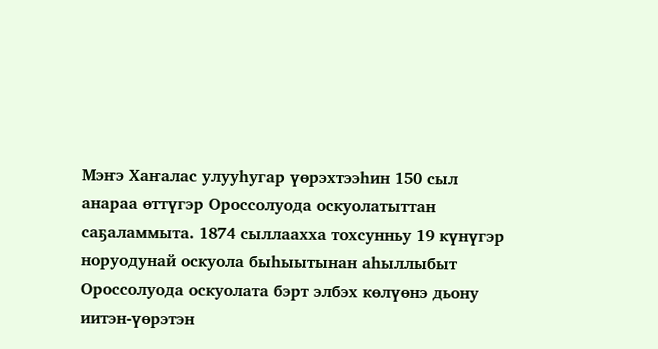Мэҥэ Хаҥалас улууһугар үөрэхтээһин 150 сыл анараа өттүгэр Ороссолуода оскуолатыттан саҕаламмыта. 1874 сыллаахха тохсунньу 19 күнүгэр норуодунай оскуола быһыытынан аһыллыбыт Ороссолуода оскуолата бэрт элбэх көлүөнэ дьону иитэн-үөрэтэн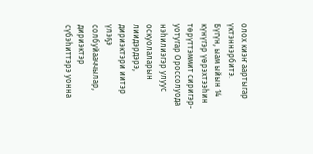олох киэҥ аартыгар үктэннэрбитэ.
Бүгүн, ыам ыйын 14 күнүгэр үөрэхтээһин төрүттэммит сиригэр-уотугар Ороссолуода нэһилиэгэр улуус оскуолаларын лиидэрдэрэ, дириэктэри иитэр үлэҕэ солбуйааччылар, дириэктэр сүбэһиттэрэ уонна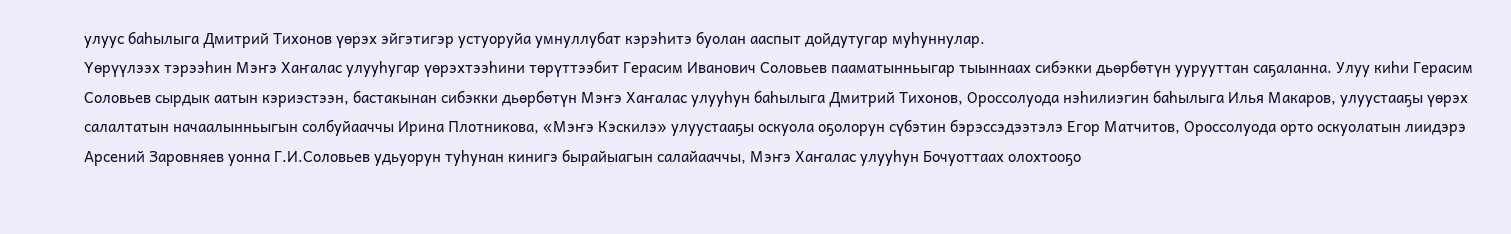улуус баһылыга Дмитрий Тихонов үөрэх эйгэтигэр устуоруйа умнуллубат кэрэһитэ буолан ааспыт дойдутугар муһуннулар.
Үөрүүлээх тэрээһин Мэҥэ Хаҥалас улууһугар үөрэхтээһини төрүттээбит Герасим Иванович Соловьев пааматынньыгар тыыннаах сибэкки дьөрбөтүн уурууттан саҕаланна. Улуу киһи Герасим Соловьев сырдык аатын кэриэстээн, бастакынан сибэкки дьөрбөтүн Мэҥэ Хаҥалас улууһун баһылыга Дмитрий Тихонов, Ороссолуода нэһилиэгин баһылыга Илья Макаров, улуустааҕы үөрэх салалтатын начаалынньыгын солбуйааччы Ирина Плотникова, «Мэҥэ Кэскилэ» улуустааҕы оскуола оҕолорун сүбэтин бэрэссэдээтэлэ Егор Матчитов, Ороссолуода орто оскуолатын лиидэрэ Арсений Заровняев уонна Г.И.Соловьев удьуорун туһунан кинигэ бырайыагын салайааччы, Мэҥэ Хаҥалас улууһун Бочуоттаах олохтооҕо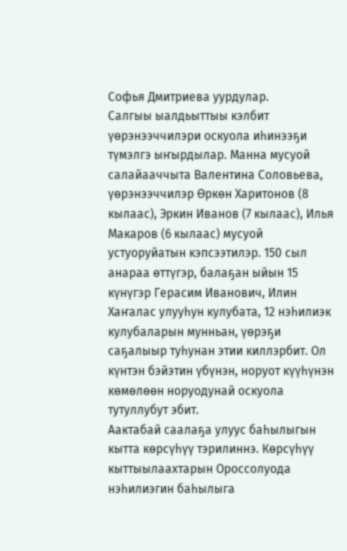Софья Дмитриева уурдулар.
Салгыы ыалдьыттыы кэлбит үөрэнээччилэри оскуола иһинээҕи түмэлгэ ыҥырдылар. Манна мусуой салайааччыта Валентина Соловьева, үөрэнээччилэр Өркөн Харитонов (8 кылаас), Эркин Иванов (7 кылаас), Илья Макаров (6 кылаас) мусуой устуоруйатын кэпсээтилэр. 150 сыл анараа өттүгэр, балаҕан ыйын 15 күнүгэр Герасим Иванович, Илин Хаҥалас улууһун кулубата, 12 нэһилиэк кулубаларын мунньан, үөрэҕи саҕалыыр туһунан этии киллэрбит. Ол күнтэн бэйэтин үбүнэн, норуот күүһүнэн көмөлөөн норуодунай оскуола тутуллубут эбит.
Аактабай саалаҕа улуус баһылыгын кытта көрсүһүү тэрилиннэ. Көрсүһүү кыттыылаахтарын Ороссолуода нэһилиэгин баһылыга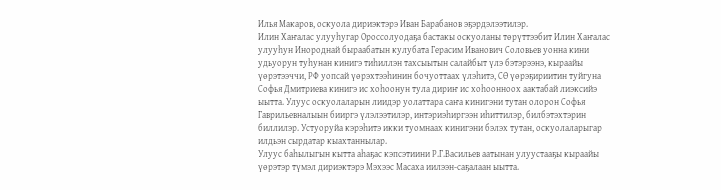Илья Макаров, оскуола дириэктэрэ Иван Барабанов эҕэрдэлээтилэр.
Илин Хаҥалас улууһугар Ороссолуодаҕа бастакы оскуоланы төрүттээбит Илин Хаҥалас улууһун Инороднай быраабатын кулубата Герасим Иванович Соловьев уонна кини удьуорун туһунан кинигэ тиһиллэн тахсыытын салайбыт үлэ бэтэрээнэ, кыраайы үөрэтээччи, РФ уопсай үөрэхтээһинин бочуоттаах үлэһитэ, СӨ үөрэҕириитин туйгуна Софья Дмитриева кинигэ ис хоһоонун тула дириҥ ис хоһоонноох аактабай лиэксийэ ыытта. Улуус оскуолаларын лиидэр уолаттара саҥа кинигэни тутан олорон Софья Гаврильевналыын бииргэ үлэлээтилэр, интэриэһиргээн иһиттилэр, билбэтэхтэрин биллилэр. Устуоруйа кэрэһитэ икки туомнаах кинигэни бэлэх тутан, оскуолаларыгар илдьэн сырдатар кыахтаннылар.
Улуус баһылыгын кытта аһаҕас кэпсэтиини Р.Г.Васильев аатынан улуустааҕы кыраайы үөрэтэр түмэл дириэктэрэ Мэхээс Масаха иилээн-саҕалаан ыытта.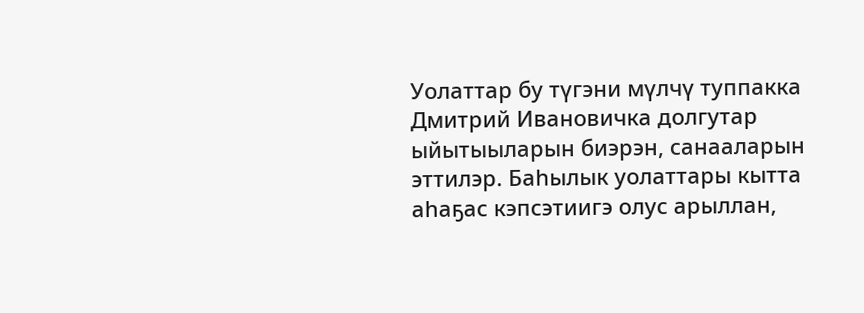Уолаттар бу түгэни мүлчү туппакка Дмитрий Ивановичка долгутар ыйытыыларын биэрэн, санааларын эттилэр. Баһылык уолаттары кытта аһаҕас кэпсэтиигэ олус арыллан,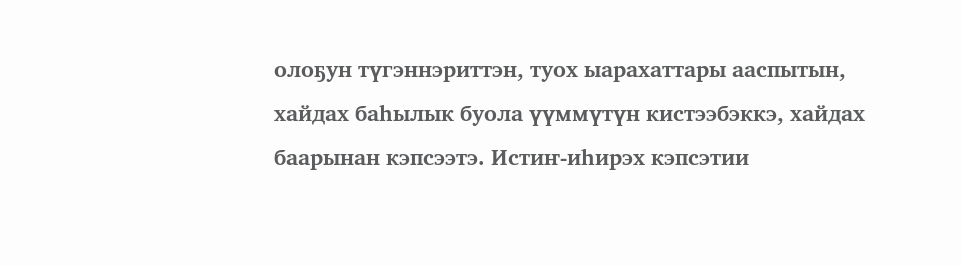олоҕун түгэннэриттэн, туох ыарахаттары ааспытын, хайдах баһылык буола үүммүтүн кистээбэккэ, хайдах баарынан кэпсээтэ. Истиҥ-иһирэх кэпсэтии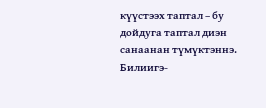күүстээх таптал – бу дойдуга таптал диэн санаанан түмүктэннэ.
Билиигэ-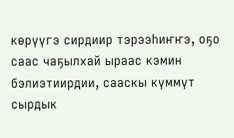көрүүгэ сирдиир тэрээһиҥҥэ, оҕо саас чаҕылхай ыраас кэмин бэлиэтиирдии, сааскы күммүт сырдык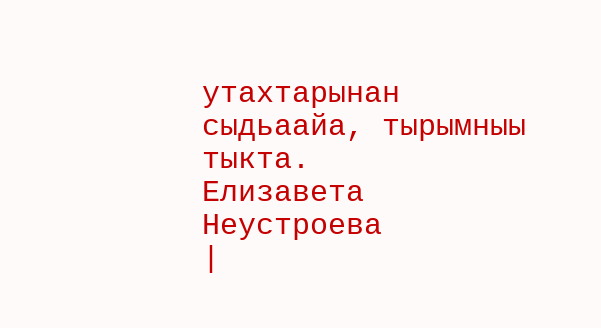утахтарынан сыдьаайа, тырымныы тыкта.
Елизавета Неустроева
|